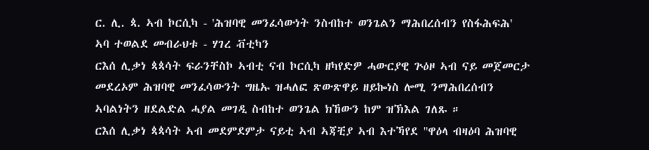ር. ሊ. ጳ. ኣብ ኮርሲካ - 'ሕዝባዊ መንፈሳውነት ንስብከተ ወንጌልን ማሕበረሰብን የስፋሕፍሕ'
ኣባ ተወልደ መብራህቱ - ሃገረ ቭቲካን
ርእሰ ሊቃነ ጳጳሳት ፍራንቸስኮ ኣብቲ ናብ ኮርሲካ ዘካየድዎ ሓውርያዊ ጕዕዞ ኣብ ናይ መጀመርታ መደረኦም ሕዝባዊ መንፈሳውንት ግዜኡ ዝሓለፎ ጽውጽዋይ ዘይኰነስ ሎሚ ንማሕበረሰብን ኣባልነትን ዘደልድል ሓያል መገዲ ስብከተ ወንጌል ክኸውን ከም ዝኽእል ገለጹ ።
ርእሰ ሊቃነ ጳጳሳት ኣብ መደምደምታ ናይቲ ኣብ ኣጃቺያ ኣብ እተኻየደ "ዋዕላ ብዛዕባ ሕዝባዊ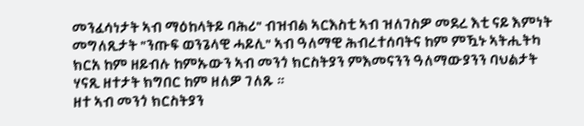መንፈሳነታት ኣብ ማዕከላትይ ባሕሪ" ብዝብል ኣርእስቲ ኣብ ዝለገስዎ መደረ እቲ ናይ እምነት መግለጺታት "ንጡፍ ወንጌላዊ ሓይሊ" ኣብ ዓለማዊ ሕብረተሰባትና ከም ምዃኑ ኣትሒትካ ክርአ ከም ዘይብሉ ከምኡውን ኣብ መንጎ ክርስትያን ምእመናንን ዓለማውያንን ባህልታት ሃናጺ ዘተታት ክግበር ከም ዘለዎ ገለጹ ።
ዘተ ኣብ መንጎ ክርስትያን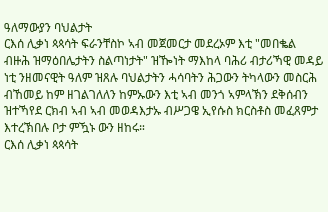ዓለማውያን ባህልታት
ርእሰ ሊቃነ ጳጳሳት ፍራንቸስኮ ኣብ መጀመርታ መደረኦም እቲ "መበቈል ብዙሕ ዝማዕበሌታትን ስልጣነታት" ዝዀነት ማእከላ ባሕሪ ብታሪኻዊ መዳይ ነቲ ንዘመናዊት ዓለም ዝጸሉ ባህልታትን ሓሳባትን ሕጋውን ትካላውን መስርሕ ብኸመይ ከም ዘገልገለለን ከምኡውን እቲ ኣብ መንጎ ኣምላኽን ደቅሰብን ዝተኻየደ ርክብ ኣብ ኣብ መወዳእታኡ ብሥጋዌ ኢየሱስ ክርስቶስ መፈጸምታ እተረኽበሉ ቦታ ምዃኑ ውን ዘከሩ።
ርእሰ ሊቃነ ጳጳሳት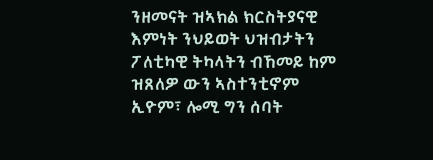ንዘመናት ዝኣክል ክርስትያናዊ እምነት ንህይወት ህዝብታትን ፖለቲካዊ ትካላትን ብኸመይ ከም ዝጸለዎ ውን ኣስተንቲኖም ኢዮም፣ ሎሚ ግን ሰባት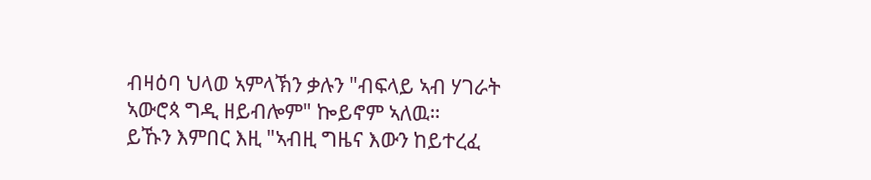ብዛዕባ ህላወ ኣምላኽን ቃሉን "ብፍላይ ኣብ ሃገራት ኣውሮጳ ግዲ ዘይብሎም" ኰይኖም ኣለዉ።
ይኹን እምበር እዚ "ኣብዚ ግዜና እውን ከይተረፈ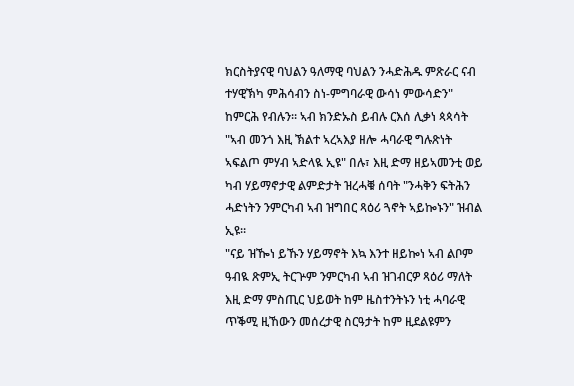ክርስትያናዊ ባህልን ዓለማዊ ባህልን ንሓድሕዱ ምጽራር ናብ ተሃዊኽካ ምሕሳብን ስነ-ምግባራዊ ውሳነ ምውሳድን" ከምርሕ የብሉን። ኣብ ክንድኡስ ይብሉ ርእሰ ሊቃነ ጳጳሳት "ኣብ መንጎ እዚ ኽልተ ኣረኣእያ ዘሎ ሓባራዊ ግሉጽነት ኣፍልጦ ምሃብ ኣድላዪ ኢዩ" በሉ፣ እዚ ድማ ዘይኣመንቲ ወይ ካብ ሃይማኖታዊ ልምድታት ዝረሓቑ ሰባት "ንሓቅን ፍትሕን ሓድነትን ንምርካብ ኣብ ዝግበር ጻዕሪ ጓኖት ኣይኰኑን" ዝብል ኢዩ።
"ናይ ዝዀነ ይኹን ሃይማኖት እኳ እንተ ዘይኰነ ኣብ ልቦም ዓብዪ ጽምኢ ትርጕም ንምርካብ ኣብ ዝገብርዎ ጻዕሪ ማለት እዚ ድማ ምስጢር ህይወት ከም ዜስተንትኑን ነቲ ሓባራዊ ጥቕሚ ዚኸውን መሰረታዊ ስርዓታት ከም ዚደልዩምን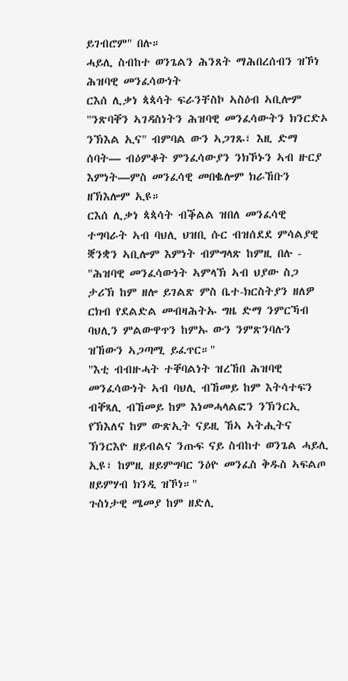ይገብሮም" በሉ።
ሓይሊ ስብከተ ወንጌልን ሕንጸት ማሕበረሰብን ዝኾነ ሕዝባዊ መንፈሳውነት
ርእሰ ሊቃነ ጳጳሳት ፍራንቸስኮ ኣስዕብ ኣቢሎም "ንጽባቐን ኣገዳስነትን ሕዝባዊ መንፈሳውትን ክንርድኦ ንኽእል ኢና" ብምባል ውን ኣጋገጹ፣ እዚ ድማ ሰባት— ብዕምቆት ምንፈሳውያን ንክኾኑን ኣብ ዙርያ እምነት—ምስ መንፈሳዊ መበቈሎም ክራኸቡን ዘኽእሎም ኢዩ።
ርእሰ ሊቃነ ጳጳሳት ብቕልል ዝበለ መንፈሳዊ ተግባራት ኣብ ባህሊ ህዝቢ ሱር ብዝሰደደ ምሳልያዊ ቛንቋን ኣቢሎም እምነት ብምግላጽ ከምዚ በሉ - "ሕዝባዊ መንፈሳውነት ኣምላኽ ኣብ ህያው ስጋ ታሪኽ ከም ዘሎ ይገልጽ ምስ ቤተ-ክርስትያን ዘለዎ ርክብ የደልድል መብዛሕትኡ ግዜ ድማ ንምርኻብ ባህሊን ምልውዋጥን ከምኡ ውን ንምጽንባሉን ዝኸውን ኣጋጣሚ ይፈጥር።"
"እቲ ብብዙሓት ተቐባልነት ዝረኸበ ሕዝባዊ መንፈሳውነት ኣብ ባህሊ ብኸመይ ከም እትሳተፍን ብቐጻሊ ብኸመይ ከም እነመሓላልፎን ንኽንርኢ የኽእለና ከም ውጽኢት ናይዚ ኸኣ ኣትሒትና ኽንርእዮ ዘይብልና ንጡፍ ናይ ስብከተ ወንጌል ሓይሊ ኢዩ፣ ከምዚ ዘይምግባር ንዕዮ መንፈስ ቅዱስ ኣፍልጦ ዘይምሃብ ክንዲ ዝኾነ።"
ጉስነታዊ ሜመያ ከም ዘድሊ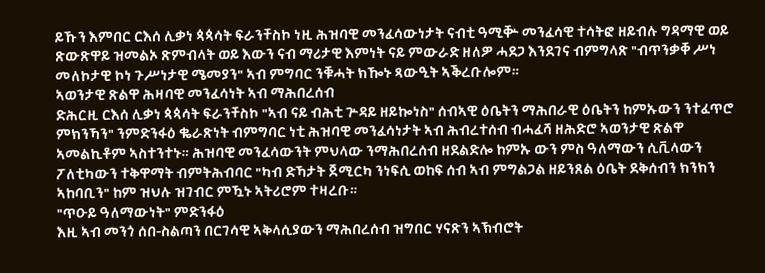ይኹን እምበር ርእሰ ሊቃነ ጳጳሳት ፍራንቸስኮ ነዚ ሕዝባዊ መንፈሳውነታት ናብቲ ዓሚቝ መንፈሳዊ ተሳትፎ ዘይብሉ ግዳማዊ ወይ ጽውጽዋይ ዝመልኦ ጽምብላት ወይ እውን ናብ ማሪታዊ እምነት ናይ ምውራድ ዘለዎ ሓደጋ እንደገና ብምግላጽ "ብጥንቃቐ ሥነ መለኮታዊ ኮነ ጉሥነታዊ ሜመያን" ኣብ ምግባር ንቑሓት ክዀኑ ጻውዒት ኣቕረቡሎም።
ኣወንታዊ ጽልዋ ሕዛባዊ መንፈሳነት ኣብ ማሕበረሰብ
ድሕርዚ ርእሰ ሊቃነ ጳጳሳት ፍራንቸስኮ "ኣብ ናይ ብሕቲ ጕዳይ ዘይኰነስ" ሰብኣዊ ዕቤትን ማሕበራዊ ዕቤትን ከምኡውን ንተፈጥሮ ምክንኻን" ንምድንፋዕ ቈራጽነት ብምግባር ነቲ ሕዝባዊ መንፈሳነታት ኣብ ሕብረተሰብ ብሓፈሻ ዘሕድሮ ኣወንታዊ ጽልዋ ኣመልኪቶም ኣስተንተኑ። ሕዝባዊ መንፈሳውንት ምህላው ንማሕበረሰብ ዘደልድሎ ከምኡ ውን ምስ ዓለማውን ሲቪላውን ፖለቲካውን ተቅዋማት ብምትሕብባር "ካብ ድኻታት ጀሚርካ ንነፍሲ ወከፍ ሰብ ኣብ ምግልጋል ዘይንጸል ዕቤት ደቅሰብን ክንክን ኣከባቢን" ከም ዝህሉ ዝገብር ምዃኑ ኣትሪሮም ተዛረቡ።
"ጥዑይ ዓለማውነት" ምድንፋዕ
እዚ ኣብ መንጎ ሰበ-ስልጣን በርገሳዊ ኣቅላሲያውን ማሕበረሰብ ዝግበር ሃናጽን ኣኽብሮት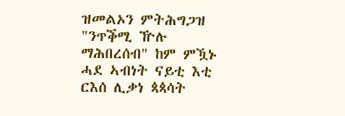ዝመልኦን ምትሕግጋዝ "ንጥቕሚ ዅሉ ማሕበረሰብ" ከም ምዃኑ ሓደ ኣብነት ናይቲ እቲ ርእሰ ሊቃነ ጳጳሳት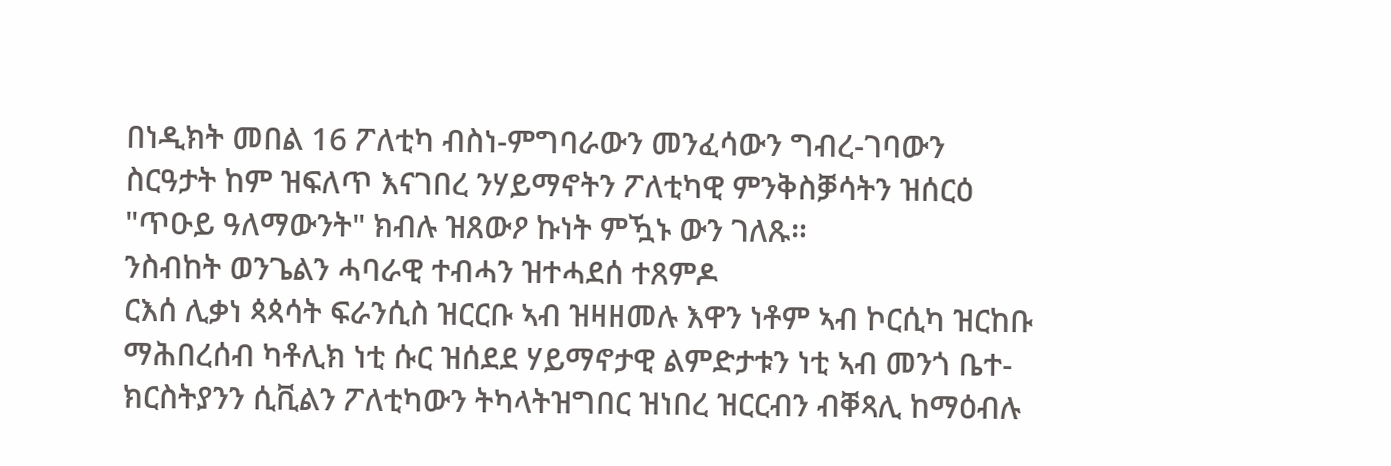በነዲክት መበል 16 ፖለቲካ ብስነ-ምግባራውን መንፈሳውን ግብረ-ገባውን ስርዓታት ከም ዝፍለጥ እናገበረ ንሃይማኖትን ፖለቲካዊ ምንቅስቓሳትን ዝሰርዕ "ጥዑይ ዓለማውንት" ክብሉ ዝጸውዖ ኩነት ምዃኑ ውን ገለጹ።
ንስብከት ወንጌልን ሓባራዊ ተብሓን ዝተሓደሰ ተጸምዶ
ርእሰ ሊቃነ ጳጳሳት ፍራንሲስ ዝርርቡ ኣብ ዝዛዘመሉ እዋን ነቶም ኣብ ኮርሲካ ዝርከቡ ማሕበረሰብ ካቶሊክ ነቲ ሱር ዝሰደደ ሃይማኖታዊ ልምድታቱን ነቲ ኣብ መንጎ ቤተ-ክርስትያንን ሲቪልን ፖለቲካውን ትካላትዝግበር ዝነበረ ዝርርብን ብቐጻሊ ከማዕብሉ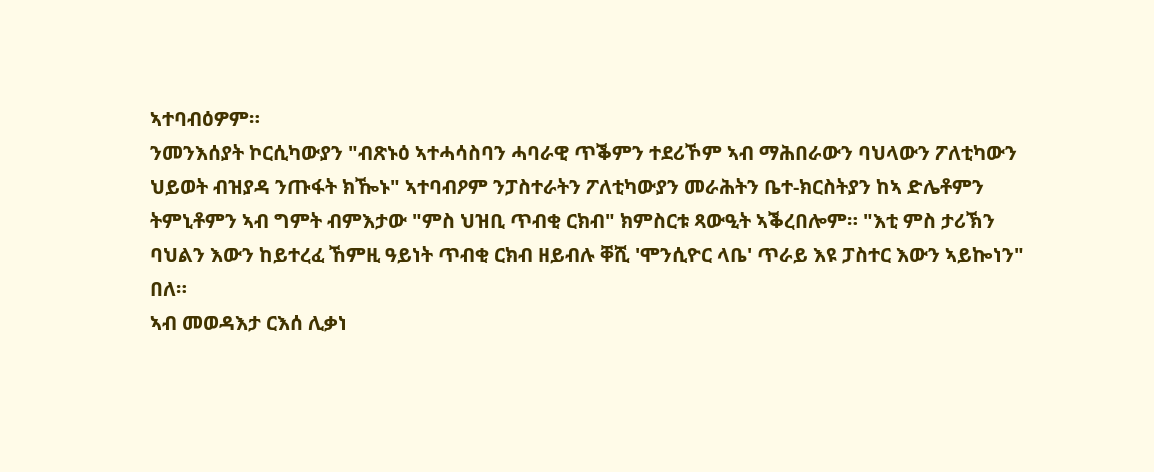ኣተባብዕዎም።
ንመንእሰያት ኮርሲካውያን "ብጽኑዕ ኣተሓሳስባን ሓባራዊ ጥቕምን ተደሪኾም ኣብ ማሕበራውን ባህላውን ፖለቲካውን ህይወት ብዝያዳ ንጡፋት ክዀኑ" ኣተባብዖም ንፓስተራትን ፖለቲካውያን መራሕትን ቤተ-ክርስትያን ከኣ ድሌቶምን ትምኒቶምን ኣብ ግምት ብምእታው "ምስ ህዝቢ ጥብቂ ርክብ" ክምስርቱ ጻውዒት ኣቕረበሎም። "እቲ ምስ ታሪኽን ባህልን እውን ከይተረፈ ኸምዚ ዓይነት ጥብቂ ርክብ ዘይብሉ ቐሺ 'ሞንሲዮር ላቤ' ጥራይ እዩ ፓስተር እውን ኣይኰነን" በለ።
ኣብ መወዳእታ ርእሰ ሊቃነ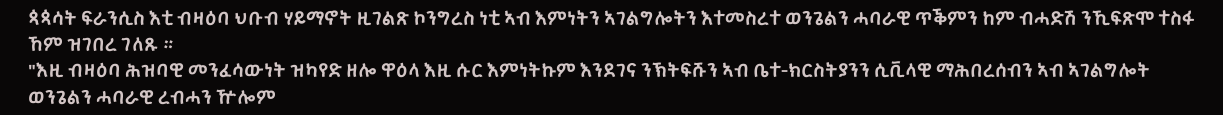ጳጳሳት ፍራንሲስ እቲ ብዛዕባ ህቡብ ሃይማኖት ዚገልጽ ኮንግረስ ነቲ ኣብ እምነትን ኣገልግሎትን እተመስረተ ወንጌልን ሓባራዊ ጥቕምን ከም ብሓድሽ ንኺፍጽሞ ተስፋ ኸም ዝገበረ ገለጹ ።
"እዚ ብዛዕባ ሕዝባዊ መንፈሳውነት ዝካየድ ዘሎ ዋዕላ እዚ ሱር እምነትኩም እንደገና ንኽትፍሹን ኣብ ቤተ-ክርስትያንን ሲቪላዊ ማሕበረሰብን ኣብ ኣገልግሎት ወንጌልን ሓባራዊ ረብሓን ዅሎም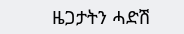ዜጋታትን ሓድሽ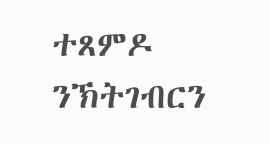ተጸምዶ ንኽትገብርን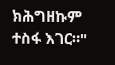ክሕግዘኩም ተስፋ እገር።"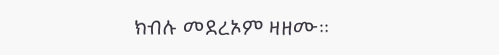ክብሉ መደረኦም ዛዘሙ።